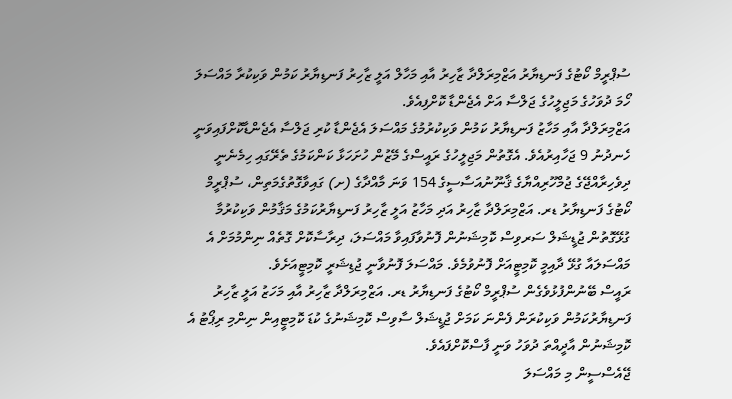ސުޕްރީމް ކޯޓުގެ ފަނޑިޔާރު އަޒްމިރަލްދާ ޒާހިރު އާއި މަހާލް އަލީ ޒާހިރު ފަނޑިޔާރު ކަމުން ވަކިކުރާ މައްސަލަ ހޯމަ ދުވަހުގެ މަޖިލީހުގެ ޖަލްސާ އަށް އެޖެންޑާ ކޮށްފިއެވެ.
އަޒްމިރަލްދާ އާއި މަހާޒު ފަނޑިޔާރު ކަމުން ވަކިކުރުމުގެ މައްސަލަ އެޖެންޑާ ކުރި ޖަލްސާ އެޖެންޑާކޮށްފައިވަނީ ހެނދުނު 9 ޖަހާއިރުއެވެ. އެގޮތުން މަޖިލީހުގެ ރައީސްގެ މޭޒުން ހުށަހަޅާ ކަންކަމުގެ ތެރޭގައި ހިމެނެނީ ދިވެހިރާއްޖޭގެ ޖުމްހޫރިއްޔާގެ ޤާނޫނުއަސާސީގެ 154 ވަނަ މާއްދާގެ (ށ) ގައިވާގޮތުގެމަތިން، ސުޕްރީމް ކޯޓުގެ ފަނޑިޔާރު ޑރ. އަޒްމިރަލްދާ ޒާހިރު އަދި މަހާޒު އަލީ ޒާހިރު ފަނޑިޔާރުކަމުގެ މަޤާމުން ވަކިކުރުމާ ގުޅޭގޮތުން ޖުޑީޝަލް ސަރވިސް ކޮމިޝަނުން ފޮނުވާފައިވާ މައްސަލަ، ދިރާސާކޮށް ގޮތެއް ނިންމުމަށް އެ މައްސަލައާ ގުޅޭ ދާއިމީ ކޮމިޓީއަށް ފޮނުވުމެވެ. މައްސަލަ ފޮނުވާނީ ޖުޑިޝަރީ ކޮމިޓީއަށެވެ.
ރައީސް ބޭނުންފުޅުވެގެން ސުޕްރީމް ކޯޓުގެ ފަނޑިޔާރު ޑރ. އަޒްމިރަލްދާ ޒާހިރު އާއި މަހަޒު އަލީ ޒާހިރު ފަނޑިޔާރުކަމުން ވަކިކުރަން ފެންނަ ކަމަށް ޖުޑީޝަލް ސާވިސް ކޮމިޝަނުގެ ކުޑަ ކޮމިޓީއިން ނިންމި ރިޕޯޓު އެ ކޮމިޝަނުން އާދީއްތަ ދުވަހު ވަނީ ފާސްކޮށްފައެވެ.
ޖޭއެސްސީން މި މައްސަލަ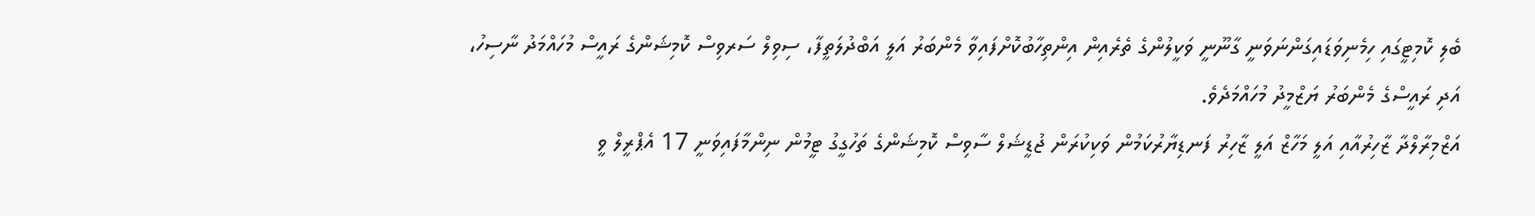ބެލި ކޮމިޓީގައި ހިމެނިވަޑައިގަންނަވަނީ ގާނޫނީ ވަކީލުންގެ ތެރެއިން އިންތިހާބުކޮށްފައިވާ މެންބަރު އަލީ އަބްދުލަތީފާ، ސިވިލް ސަރވިސް ކޮމިޝަންގެ ރައީސް މުހައްމަދު ނާސިހު، އަދި ރައީސްގެ މެންބަރު ޔަޒްމީދު މުހައްމަދެވެ.
އަޒްމިރާލްދާ ޒާހިރުއާއި އަލީ މަހާޒް އަލީ ޒާހިރު ފަނޑިޔާރުކަމުން ވަކިކުރަން ޖުޑީޝަލް ސާވިސް ކޮމިޝަންގެ ތަހުގީގު ޓީމުން ނިންމާފައިވަނީ 17 އެޕްރީލް ވީ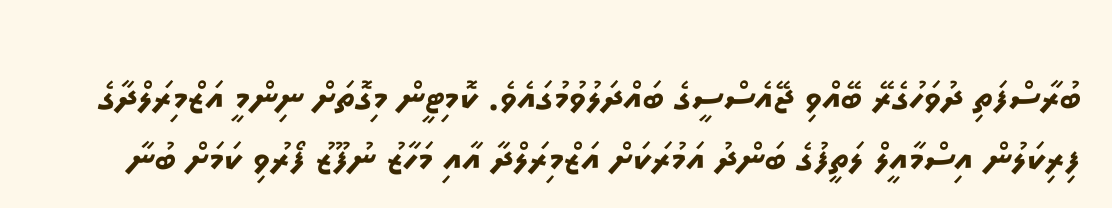ބުރާސްފަތި ދުވަހުގެރޭ ބޭއްވި ޖޭއެސްސީގެ ބައްދަލުވުމުގައެވެ. ކޮމިޓީން މިގޮތަށް ނިންމީ އަޒްމިރަލްދާގެ ފިރިކަލުން އިސްމާއީލް ލަތީފުގެ ބަންދު އަމުރަކަށް އަޒްމިރަލްދާ އާއި މަހާޒު ނުފޫޒު ފޯރުވި ކަމަށް ބުނާ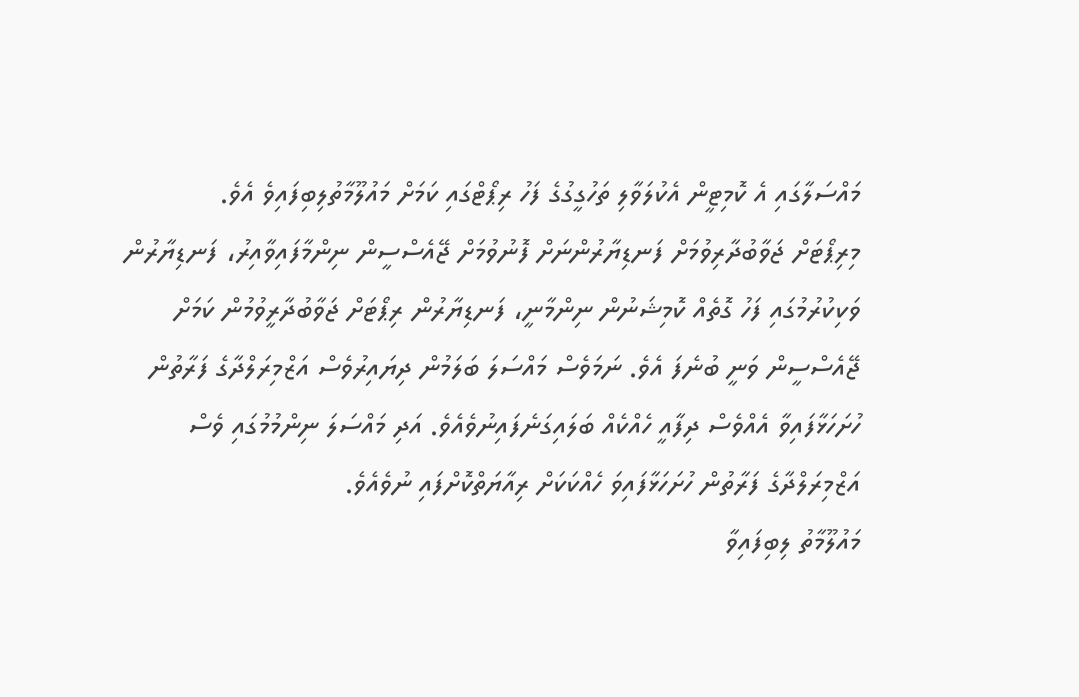މައްސަލާގައި އެ ކޮމިޓީން އެކުލަވާލި ތަހުގީގުގެ ފަހު ރިޕޯޓްގައި ކަމަށް މައުލޫމާތުލިބިފައިވެ އެވެ.
މިރިޕޯޓަށް ޖަވާބުދާރިވުމަށް ފަނޑިޔާރުންނަށް ފޮނުވުމަށް ޖޭއެސްސީން ނިންމާފައިވާއިރު، ފަނޑިޔާރުން ވަކިކުރުމުގައި ފަހު ގޮތެއް ކޮމިޝަނުން ނިންމާނީ، ފަނޑިޔާރުން ރިޕޯޓަށް ޖަވާބުދާރީވުމުން ކަމަށް ޖޭއެސްސީން ވަނީ ބުނެފަ އެވެ. ނަމަވެސް މައްސަލަ ބަލަމުން ދިޔައިރުވެސް އަޒްމިރަލްދާގެ ފަރާތުން ހުށަހަޅާފައިވާ އެއްވެސް ދިފާއީ ހެއްކެއް ބަލައިގަނެފައިނުވެއެވެ. އަދި މައްސަލަ ނިންމުމުގައި ވެސް އަޒްމިރަލްދާގެ ފަރާތުން ހުށަހަޅާފައިވަ ހެއްކަކަށް ރިއާޔަތްކޮށްފައި ނުވެއެވެ.
މައުލޫމާތު ލިބިފައިވާ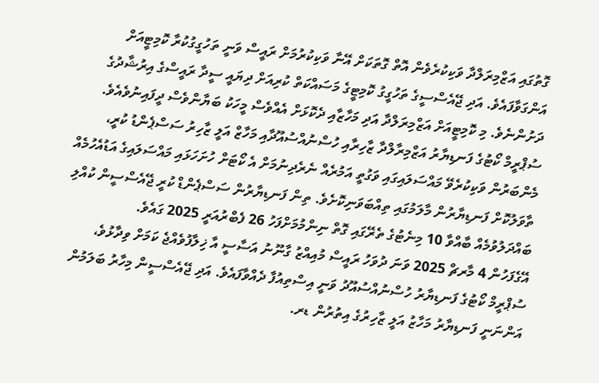ގޮތުގައި އަޒްމިރަލްދާ ވަކިކުރެވެން އޮތް ގޮތަކަށް އޭނާ ވަކިކުރުމަށް ރައީސް ވަނީ ތަހުގީގުކުރާ ކޮމިޓީއަށް އަންގަވާފައެވެ. އަދި ޖޭއެސްސީގެ ތަހުގީގު ކޮމިޓީގެ މަސައްކަތް ކުރިއަށް ދިޔައީ ސީދާ ރައީސްގެ އިރުޝާދުގެ ދަށުންނެވެ. މި ކޮމިޓީއަށް އަޒްމިރަލްދާ އަދި މަހާޒާއި ދެކޮޅަށް އެއްވެސް މީހަކު ބަޔާންވެސް ދީފައިނުވެއެވެ.
ސުޕްރީމް ކޯޓުގެ ފަނޑިޔާރު އަޒްމިރާލްދާ ޒާހިރާއި ހުސްނުއްސުއޫދާއި މަހާޒް އަލީ ޒާހިރު ސަސްޕެންޑު ކުރީ، މެންބަރުން ވަކިކުރެވޭ މައްސަލައިގައި ވަގުތީ އަމުރެއް ނެރެދިނުމަށް އެ ކޯޓަށް ހުށަހަޅައި މައްސަލައިގެ އަޑުއެހުމެއް ތާވަލުކޮށް ފަނޑިޔާރުން މާލަމުގައި ތިއްބަވަނިކޮށެވެ. ތިން ފަނޑިޔާރުން ސަސްޕެންޑް ކުރީ ޖޭއެސްސީން ކުއްލި ބައްދަލުވުމެއް ބާއްވާ 10 މިނެޓުގެ ތެރޭގައި ގޮތް ނިންމުމަށްފަހު 26 ފެބްރުއަރީ 2025 ގައެވެ.
އޭގެފަހުން 4 މާރޗް 2025 ވަނަ ދުވަހު ރައީސް މުއިއްޒު ގާނޫނު އަސާސީ އާ ޚިލާފުވެއްޖެ ކަމަށް ވިދާޅުވެ، ސުޕްރީމް ކޯޓުގެ ފަނޑިޔާރު ހުސްނުއްސުއޫދު ވަނީ އިސްތިއުފާ ދެއްވާފައެވެ. އަދި ޖޭއެސްސީން މިހާރު ބަލަމުން އަންނަނީ ފަނޑިޔާރު މަހާޒު އަލީ ޒާހިރުގެ އިތުރުން ޑރ.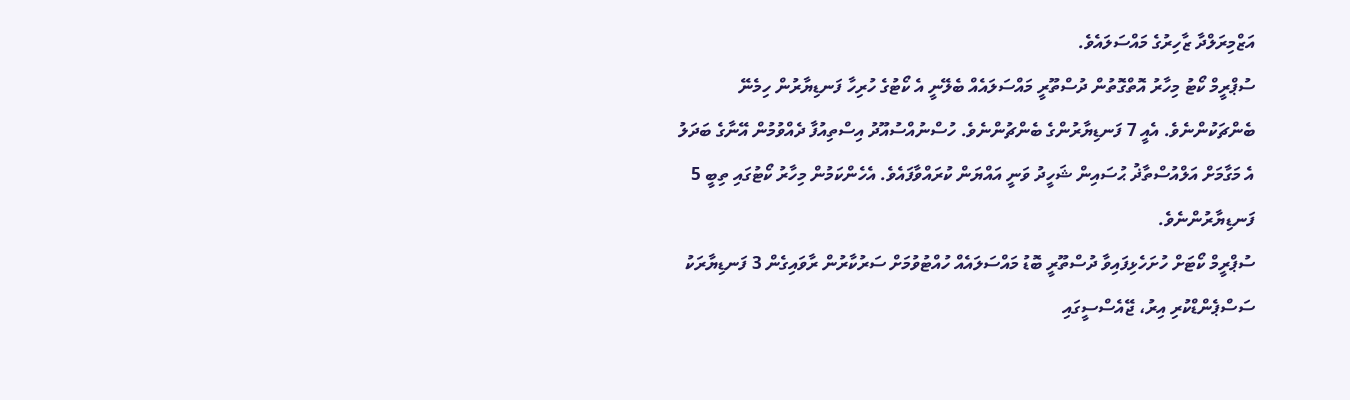އަޒްމިރަލްދާ ޒާހިރުގެ މައްސަލައެވެ.
ސުޕްރީމް ކޯޓު މިހާރު އޮތްގޮތުން ދުސްތޫރީ މައްސަލައެއް ބެލޭނީ އެ ކޯޓުގެ ހުރިހާ ފަނޑިޔާރުން ހިމެނޭ ބެންޗަކުންނެވެ. އެއީ 7 ފަނޑިޔާރުންގެ ބެންޗުންނެވެ. ހުސްނުއްސުއޫދު އިސްތިއުފާ ދެއްވުމުން އޭނާގެ ބަދަލު އެ މަގާމަށް އަލްއުސްތާޛު ޙުސައިން ޝަހީދު ވަނީ އައްޔަން ކުރައްވާފައެވެ. އެހެންކަމުން މިހާރު ކޯޓުގައި ތިބީ 5 ފަނޑިޔާރުންނެވެ.
ސުޕްރީމް ކޯޓަށް ހުށަހެޅިފައިވާ ދުސްތޫރީ ބޮޑު މައްސަލައެއް ހުއްޓުވުމަށް ސަރުކާރުން ރާވައިގެން 3 ފަނޑިޔާރަކު ސަސްޕެންޑްކުރި އިރު، ޖޭއެސްސީގައި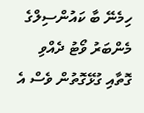ހިމެނޭ ބާ ކައުންސިލްގެ މެންބަރު ވޯޓު ދެއްވި ގޮތާއި ގުޅޭގޮތުން ވެސް އެ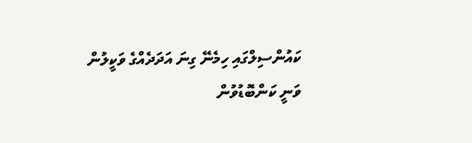ކައުންސިލްގައި ހިމެނޭ ގިނަ އަދަދެއްގެ ވަކީލުން ވަނީ ކަންބޮޑުވުން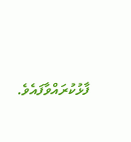ފާޅުކުރައްވާފައެވެ.